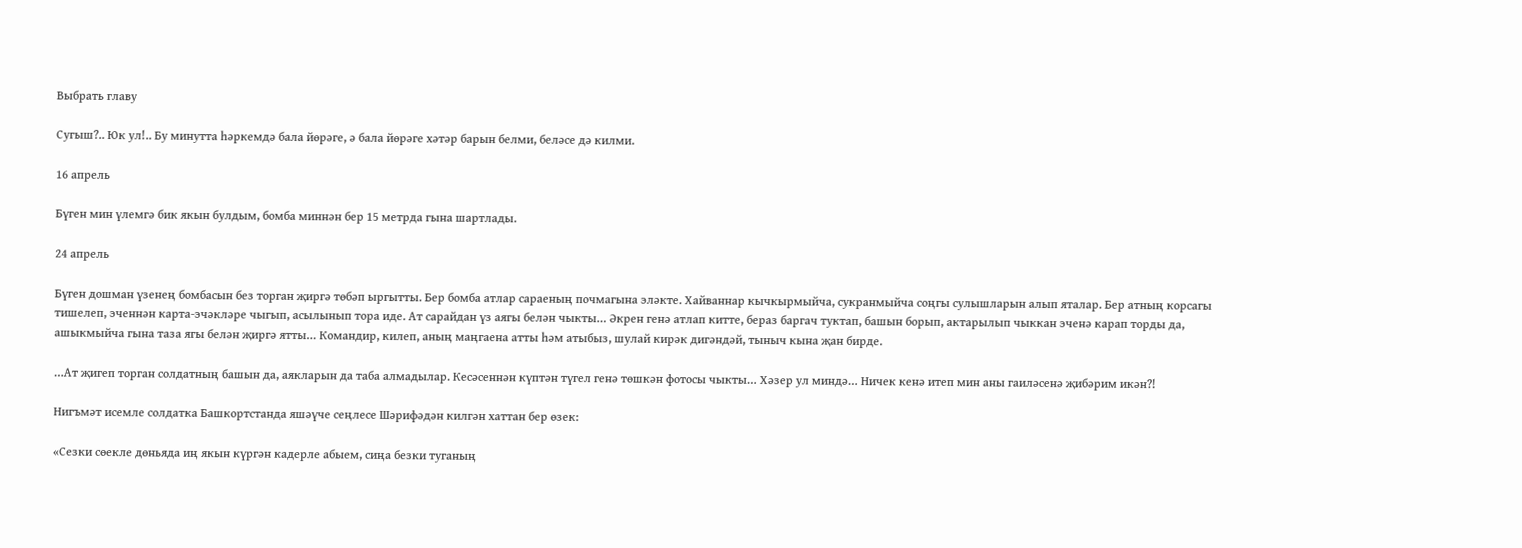Выбрать главу

Сугыш?.. Юк ул!.. Бу минутта һәркемдә бала йөрәге, ә бала йөрәге хәтәр барын белми, беләсе дә килми.

16 апрель

Бүген мин үлемгә бик якын булдым, бомба миннән бер 15 метрда гына шартлады.

24 апрель

Бүген дошман үзенең бомбасын без торган җиргә төбәп ыргытты. Бер бомба атлар сараеның почмагына эләкте. Хайваннар кычкырмыйча, сукранмыйча соңгы сулышларын алып яталар. Бер атның корсагы тишелеп, эченнән карта-эчәкләре чыгып, асылынып тора иде. Ат сарайдан үз аягы белән чыкты… Әкрен генә атлап китте, бераз баргач туктап, башын борып, актарылып чыккан эченә карап торды да, ашыкмыйча гына таза ягы белән җиргә ятты… Командир, килеп, аның маңгаена атты һәм атыбыз, шулай кирәк дигәндәй, тыныч кына җан бирде.

…Ат җигеп торган солдатның башын да, аякларын да таба алмадылар. Кесәсеннән күптән түгел генә төшкән фотосы чыкты… Хәзер ул миндә… Ничек кенә итеп мин аны гаиләсенә җибәрим икән?!

Нигъмәт исемле солдатка Башкортстанда яшәүче сеңлесе Шәрифәдән килгән хаттан бер өзек:

«Сезки сөекле дөньяда иң якын күргән кадерле абыем, сиңа безки туганың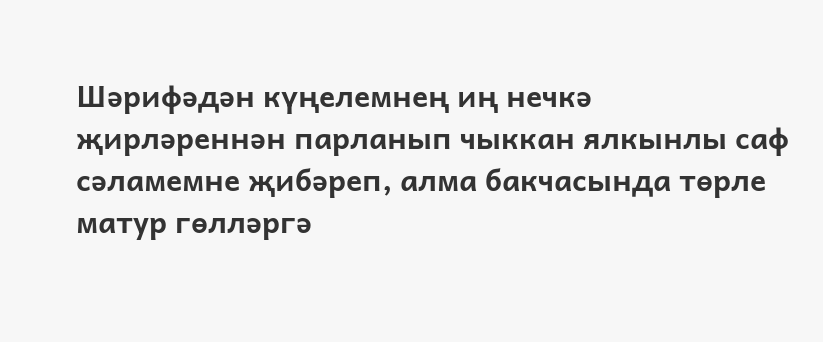Шәрифәдән күңелемнең иң нечкә җирләреннән парланып чыккан ялкынлы саф сәламемне җибәреп, алма бакчасында төрле матур гөлләргә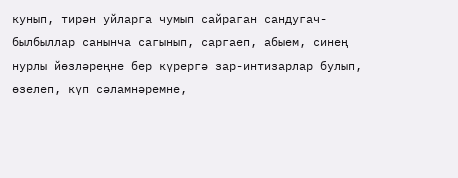кунып, тирән уйларга чумып сайраган сандугач-былбыллар санынча сагынып, саргаеп, абыем, синең нурлы йөзләреңне бер күрергә зар-интизарлар булып, өзелеп, күп сәламнәремне,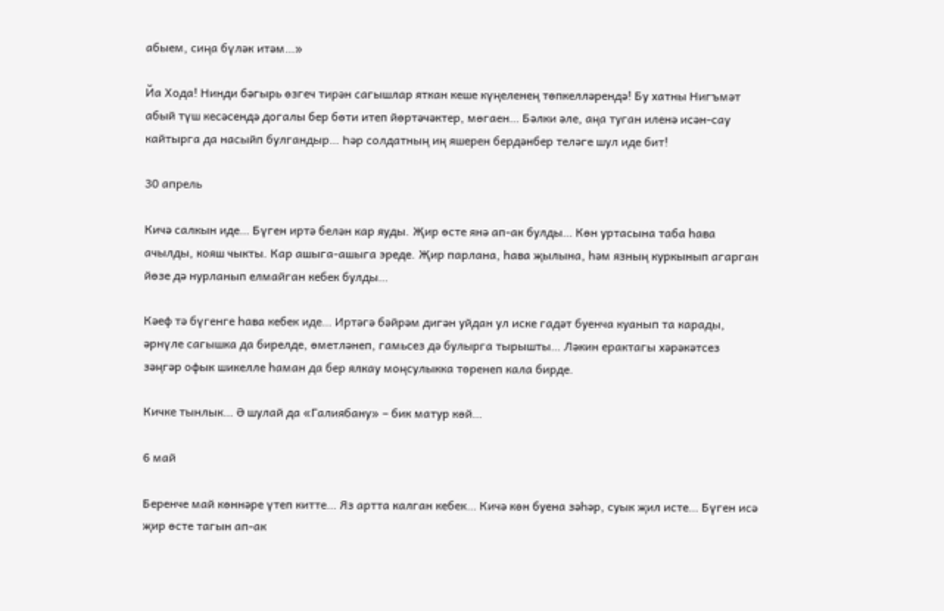абыем, сиңа бүләк итәм…»

Йа Хода! Нинди бәгырь өзгеч тирән сагышлар яткан кеше күңеленең төпкелләрендә! Бу хатны Нигъмәт абый түш кесәсендә догалы бер бөти итеп йөртәчәктер, мөгаен… Бәлки әле, аңа туган иленә исән-сау кайтырга да насыйп булгандыр… Һәр солдатның иң яшерен бердәнбер теләге шул иде бит!

30 апрель

Кичә салкын иде… Бүген иртә белән кар яуды. Җир өсте янә ап-ак булды… Көн уртасына таба һава ачылды, кояш чыкты. Кар ашыга-ашыга эреде. Җир парлана, һава җылына, һәм язның куркынып агарган йөзе дә нурланып елмайган кебек булды…

Кәеф тә бүгенге һава кебек иде… Иртәгә бәйрәм дигән уйдан ул иске гадәт буенча куанып та карады, әрнүле сагышка да бирелде, өметләнеп, гамьсез дә булырга тырышты… Ләкин ерактагы хәрәкәтсез зәңгәр офык шикелле һаман да бер ялкау моңсулыкка төренеп кала бирде.

Кичке тынлык… Ә шулай да «Галиябану» – бик матур көй…

6 май

Беренче май көннәре үтеп китте… Яз артта калган кебек… Кичә көн буена зәһәр, суык җил исте… Бүген исә җир өсте тагын ап-ак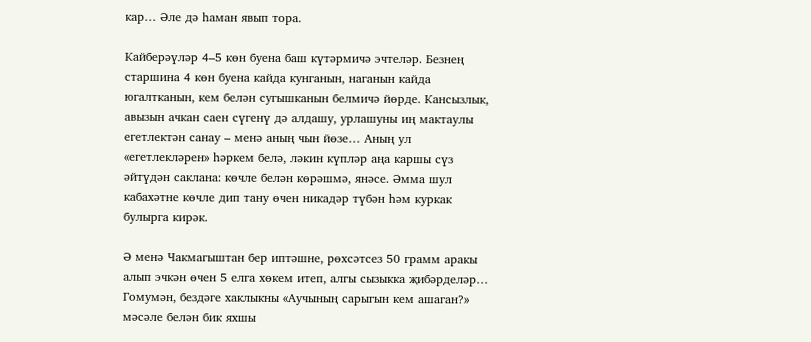кар… Әле дә һаман явып тора.

Кайберәүләр 4–5 көн буена баш күтәрмичә эчтеләр. Безнең старшина 4 көн буена кайда кунганын, наганын кайда югалтканын, кем белән сугышканын белмичә йөрде. Кансызлык, авызын ачкан саен сүгенү дә алдашу, урлашуны иң мактаулы егетлектән санау – менә аның чын йөзе… Аның ул «егетлекләрен» һәркем белә, ләкин күпләр аңа каршы сүз әйтүдән саклана: көчле белән көрәшмә, янәсе. Әмма шул кабахәтне көчле дип тану өчен никадәр түбән һәм куркак булырга кирәк.

Ә менә Чакмагыштан бер иптәшне, рөхсәтсез 50 грамм аракы алып эчкән өчен 5 елга хөкем итеп, алгы сызыкка җибәрделәр… Гомумән, бездәге хаклыкны «Аучының сарыгын кем ашаган?» мәсәле белән бик яхшы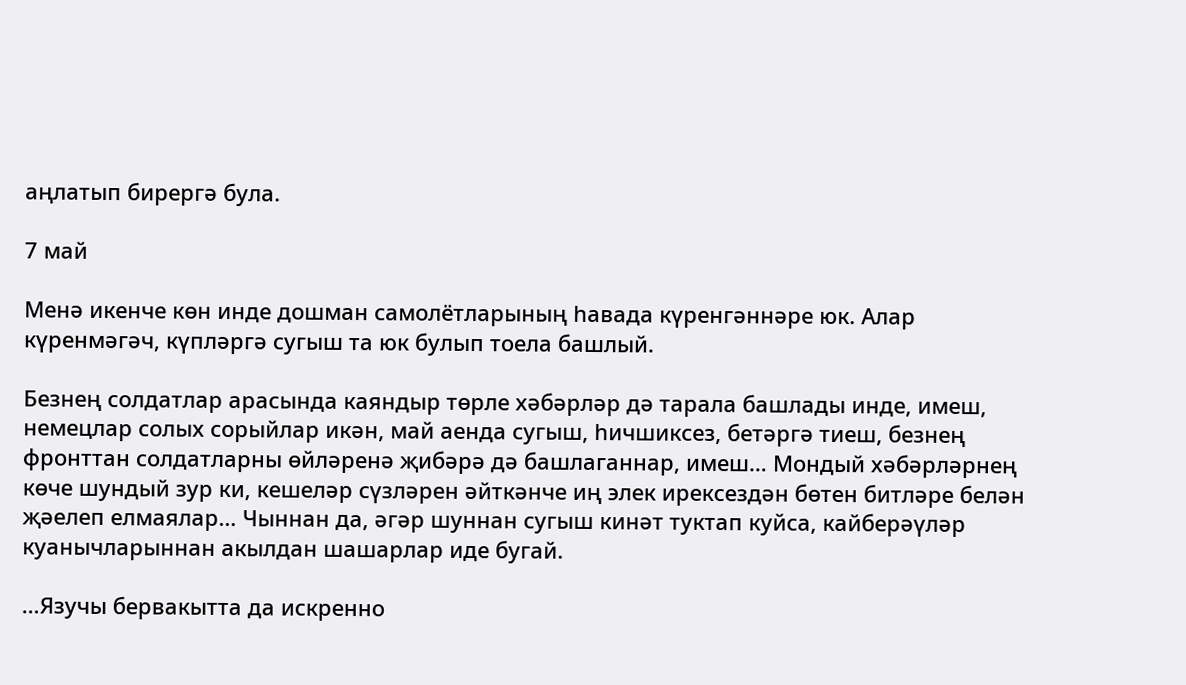аңлатып бирергә була.

7 май

Менә икенче көн инде дошман самолётларының һавада күренгәннәре юк. Алар күренмәгәч, күпләргә сугыш та юк булып тоела башлый.

Безнең солдатлар арасында каяндыр төрле хәбәрләр дә тарала башлады инде, имеш, немецлар солых сорыйлар икән, май аенда сугыш, һичшиксез, бетәргә тиеш, безнең фронттан солдатларны өйләренә җибәрә дә башлаганнар, имеш… Мондый хәбәрләрнең көче шундый зур ки, кешеләр сүзләрен әйткәнче иң элек ирексездән бөтен битләре белән җәелеп елмаялар… Чыннан да, әгәр шуннан сугыш кинәт туктап куйса, кайберәүләр куанычларыннан акылдан шашарлар иде бугай.

…Язучы бервакытта да искренно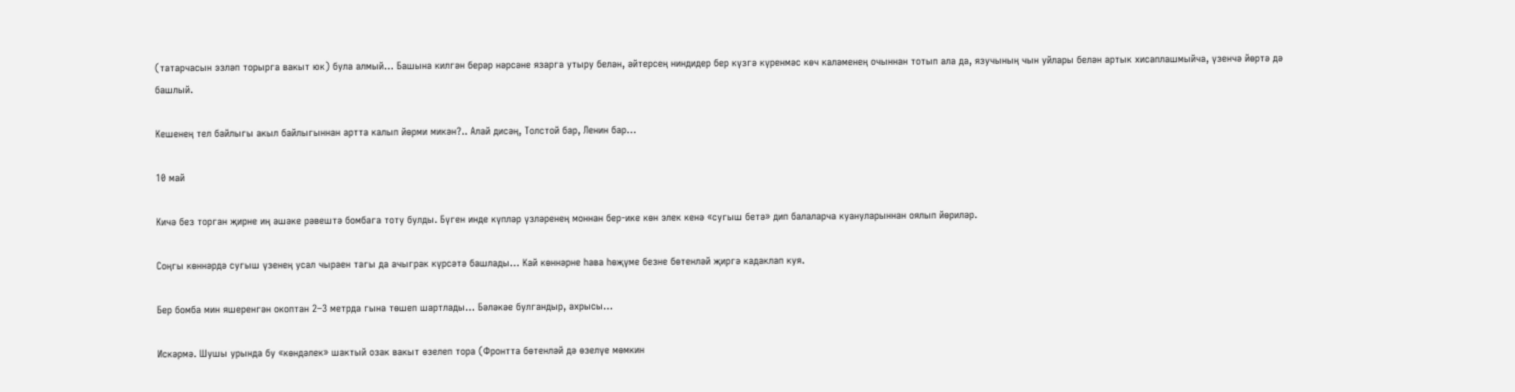(татарчасын эзләп торырга вакыт юк) була алмый… Башына килгән берәр нәрсәне язарга утыру белән, әйтерсең ниндидер бер күзгә күренмәс көч каләменең очыннан тотып ала да, язучының чын уйлары белән артык хисаплашмыйча, үзенчә йөртә дә башлый.

Кешенең тел байлыгы акыл байлыгыннан артта калып йөрми микән?.. Алай дисәң, Толстой бар, Ленин бар…

10 май

Кичә без торган җирне иң әшәке рәвештә бомбага тоту булды. Бүген инде күпләр үзләренең моннан бер-ике көн элек кенә «сугыш бетә» дип балаларча куануларыннан оялып йөриләр.

Соңгы көннәрдә сугыш үзенең усал чыраен тагы да ачыграк күрсәтә башлады… Кай көннәрне һава һөҗүме безне бөтенләй җиргә кадаклап куя.

Бер бомба мин яшеренгән окоптан 2–3 метрда гына төшеп шартлады… Бәләкәе булгандыр, ахрысы…

Искәрмә. Шушы урында бу «көндәлек» шактый озак вакыт өзелеп тора (Фронтта бөтенләй дә өзелүе мөмкин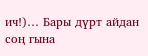ич!)… Бары дүрт айдан соң гына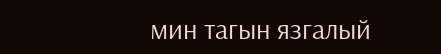мин тагын язгалый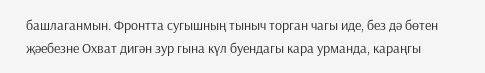башлаганмын. Фронтта сугышның тыныч торган чагы иде, без дә бөтен җәебезне Охват дигән зур гына күл буендагы кара урманда, караңгы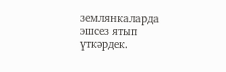землянкаларда эшсез ятып үткәрдек.